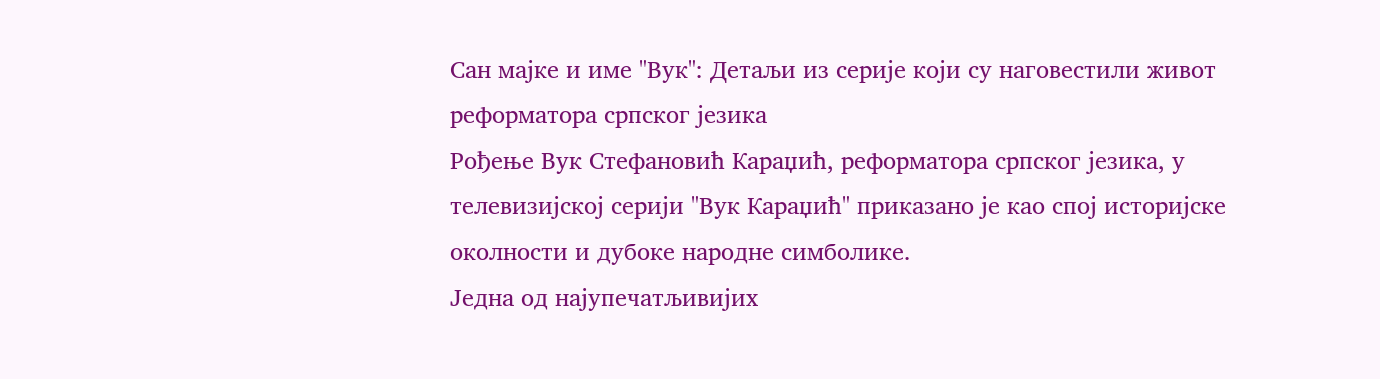Сан мајке и име "Вук": Детаљи из серије који су наговестили живот реформатора српског језика
Рођење Вук Стефановић Караџић, реформатора српског језика, у телевизијској серији "Вук Караџић" приказано је као спој историјске околности и дубоке народне симболике.
Једна од најупечатљивијих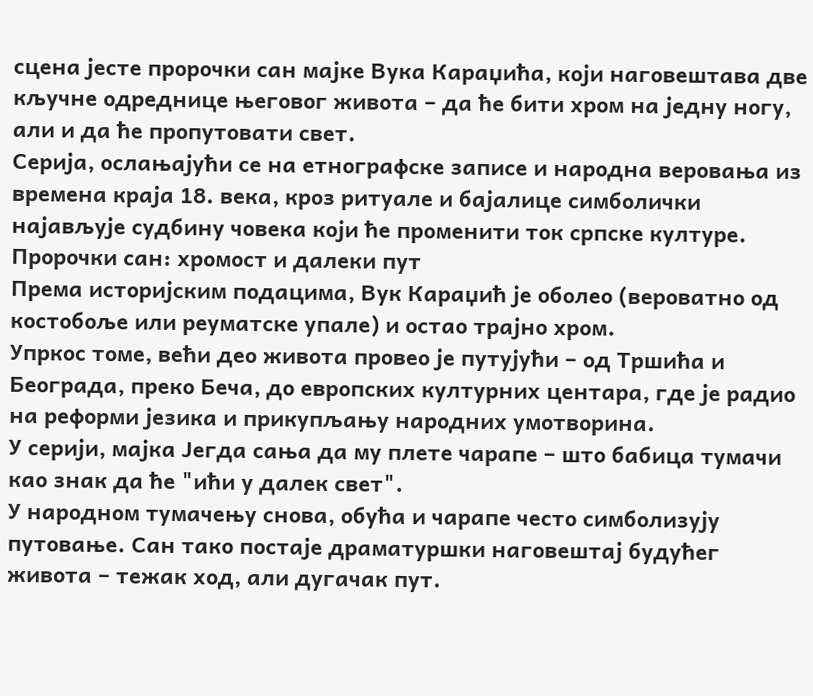сцена јесте пророчки сан мајке Вука Караџића, који наговештава две кључне одреднице његовог живота – да ће бити хром на једну ногу, али и да ће пропутовати свет.
Серија, ослањајући се на етнографске записе и народна веровања из времена краја 18. века, кроз ритуале и бајалице симболички најављује судбину човека који ће променити ток српске културе.
Пророчки сан: хромост и далеки пут
Према историјским подацима, Вук Караџић је оболео (вероватно од костобоље или реуматске упале) и остао трајно хром.
Упркос томе, већи део живота провео је путујући – од Тршића и Београда, преко Беча, до европских културних центара, где је радио на реформи језика и прикупљању народних умотворина.
У серији, мајка Јегда сања да му плете чарапе – што бабица тумачи као знак да ће "ићи у далек свет".
У народном тумачењу снова, обућа и чарапе често симболизују путовање. Сан тако постаје драматуршки наговештај будућег живота – тежак ход, али дугачак пут.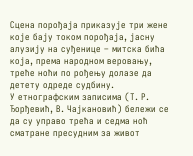Сцена порођаја приказује три жене које бају током порођаја, јасну алузију на суђенице – митска бића која, према народном веровању, треће ноћи по рођењу долазе да детету одреде судбину.
У етнографским записима (Т. Р. Ђорђевић, В. Чајкановић) бележи се да су управо трећа и седма ноћ сматране пресудним за живот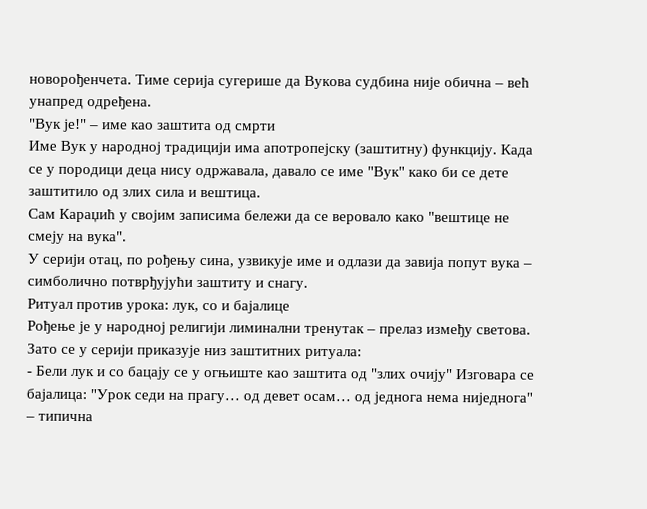новорођенчета. Тиме серија сугерише да Вукова судбина није обична – већ унапред одређена.
"Вук је!" – име као заштита од смрти
Име Вук у народној традицији има апотропејску (заштитну) функцију. Када се у породици деца нису одржавала, давало се име "Вук" како би се дете заштитило од злих сила и вештица.
Сам Караџић у својим записима бележи да се веровало како "вештице не смеју на вука".
У серији отац, по рођењу сина, узвикује име и одлази да завија попут вука – симболично потврђујући заштиту и снагу.
Ритуал против урока: лук, со и бајалице
Рођење је у народној религији лиминални тренутак – прелаз између светова.
Зато се у серији приказује низ заштитних ритуала:
- Бели лук и со бацају се у огњиште као заштита од "злих очију" Изговара се бајалица: "Урок седи на прагу… од девет осам… од једнога нема ниједнога" – типична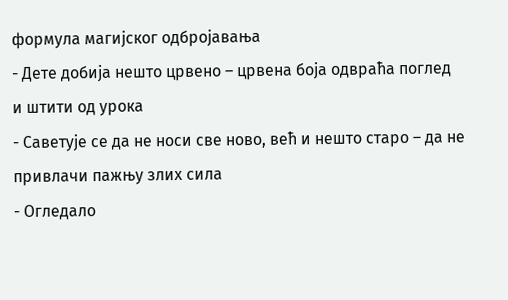формула магијског одбројавања
- Дете добија нешто црвено – црвена боја одвраћа поглед и штити од урока
- Саветује се да не носи све ново, већ и нешто старо – да не привлачи пажњу злих сила
- Огледало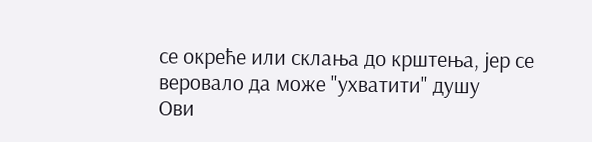се окреће или склања до крштења, јер се веровало да може "ухватити" душу
Ови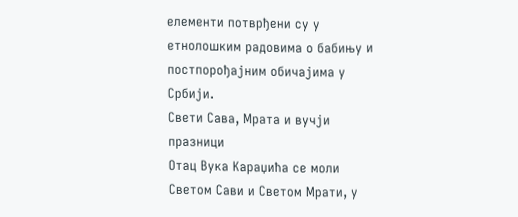елементи потврђени су у етнолошким радовима о бабињу и постпорођајним обичајима у Србији.
Свети Сава, Мрата и вучји празници
Отац Вука Караџића се моли Светом Сави и Светом Мрати, у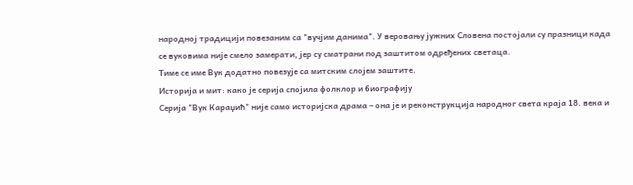народној традицији повезаним са "вучјим данима". У веровању јужних Словена постојали су празници када се вуковима није смело замерати, јер су сматрани под заштитом одређених светаца.
Тиме се име Вук додатно повезује са митским слојем заштите.
Историја и мит: како је серија спојила фолклор и биографију
Серија "Вук Караџић" није само историјска драма – она је и реконструкција народног света краја 18. века и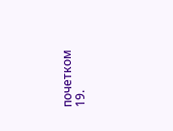почетком 19.